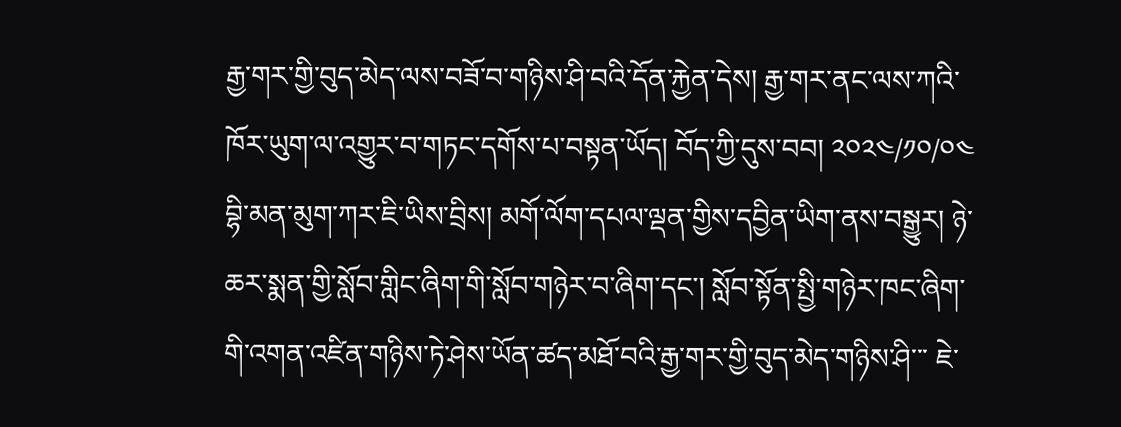རྒྱ་གར་གྱི་བུད་མེད་ལས་བཟོ་བ་གཉིས་ཤི་བའི་དོན་རྐྱེན་དེས། རྒྱ་གར་ནང་ལས་ཀའི་ཁོར་ཡུག་ལ་འགྱུར་བ་གཏང་དགོས་པ་བསྟན་ཡོད། བོད་ཀྱི་དུས་བབ། ༢༠༢༤/༡༠/༠༤ བྷི་མན་མུག་ཀར་ཇི་ཡིས་བྲིས། མགོ་ལོག་དཔལ་ལྡན་གྱིས་དབྱིན་ཡིག་ནས་བསྒྱུར། ཉེ་ཆར་སྨན་གྱི་སློབ་གླིང་ཞིག་གི་སློབ་གཉེར་བ་ཞིག་དང་། སློབ་སྟོན་སྤྱི་གཉེར་ཁང་ཞིག་གི་འགན་འཛིན་གཉིས་ཏེ་ཤེས་ཡོན་ཚད་མཐོ་བའི་རྒྱ་གར་གྱི་བུད་མེད་གཉིས་ཤི་་་ ཇེ་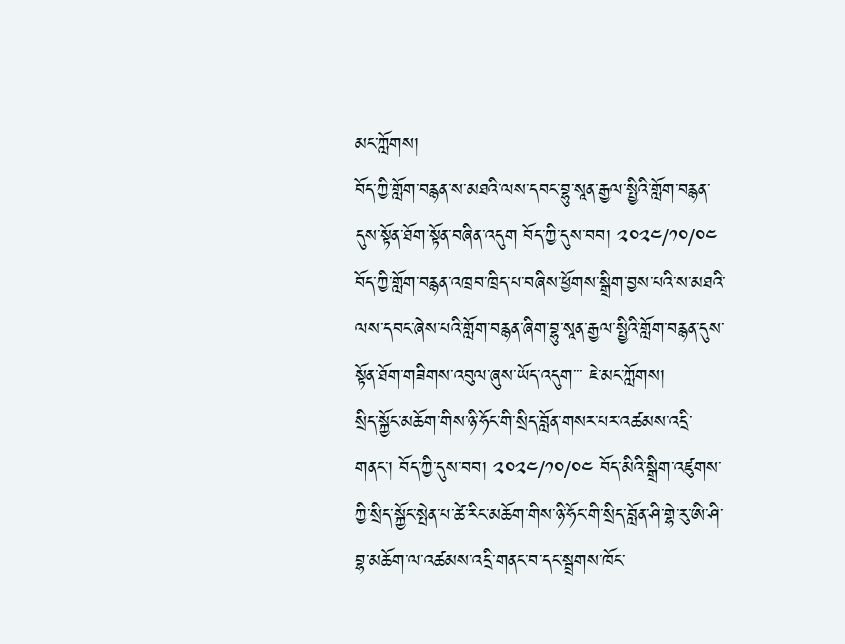མང་ཀློགས།
བོད་ཀྱི་གློག་བརྙན་ས་མཐའི་ལས་དབང་བྷུ་སཱན་རྒྱལ་སྤྱིའི་གློག་བརྙན་དུས་སྟོན་ཐོག་སྟོན་བཞིན་འདུག བོད་ཀྱི་དུས་བབ། ༢༠༢༤/༡༠/༠༤ བོད་ཀྱི་གློག་བརྙན་འཁྲབ་ཁྲིད་པ་བཞིས་ཕྱོགས་སྒྲིག་བྱས་པའི་ས་མཐའི་ལས་དབང་ཞེས་པའི་གློག་བརྙན་ཞིག་བྷུ་སཱན་རྒྱལ་སྤྱིའི་གློག་བརྙན་དུས་སྟོན་ཐོག་གཟིགས་འབུལ་ཞུས་ཡོད་འདུག་་་ ཇེ་མང་ཀློགས།
སྲིད་སྐྱོང་མཆོག་གིས་ཉི་ཧོང་གི་སྲིད་བློན་གསར་པར་འཚམས་འདྲི་གནང་། བོད་ཀྱི་དུས་བབ། ༢༠༢༤/༡༠/༠༤ བོད་མིའི་སྒྲིག་འཛུགས་ཀྱི་སྲིད་སྐྱོང་སྤེན་པ་ཚེ་རིང་མཆོག་གིས་ཉི་ཧོང་གི་སྲིད་བློན་ཤི་གྷེ་རུ་ཨི་ཤི་བྷ་མཆོག་ལ་འཚམས་འདྲི་གནང་བ་དང་སྦྲགས་ཁོང་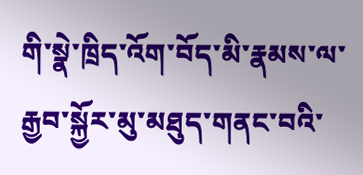གི་སྣེ་ཁྲིད་འོག་བོད་མི་རྣམས་ལ་རྒྱབ་སྐྱོར་མུ་མཐུད་གནང་བའི་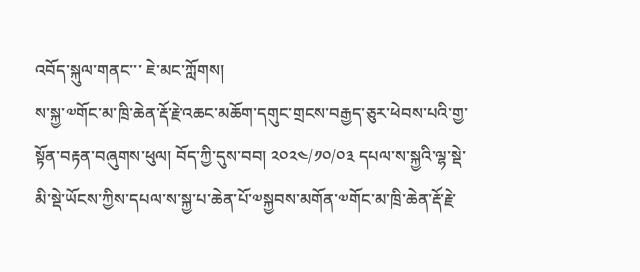འབོད་སྐུལ་གནང་་་ ཇེ་མང་ཀློགས།
ས་སྐྱ་༧གོང་མ་ཁྲི་ཆེན་རྡོ་རྗེ་འཆང་མཆོག་དགུང་གྲངས་བརྒྱད་ཅུར་ཕེབས་པའི་གྱ་སྟོན་བརྟན་བཞུགས་ཕུལ། བོད་ཀྱི་དུས་བབ། ༢༠༢༤/༡༠/༠༣ དཔལ་ས་སྐྱའི་ལྷ་སྡེ་མི་སྡེ་ཡོངས་ཀྱིས་དཔལ་ས་སྐྱ་པ་ཆེན་པོ་༧སྐྱབས་མགོན་༧གོང་མ་ཁྲི་ཆེན་རྡོ་རྗེ་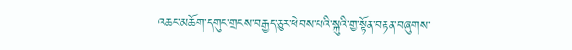འཆང་མཆོག་དགུང་གྲངས་བརྒྱད་ཅུར་ཕེབས་པའི་སྐུའི་གྱ་སྟོན་བརྟན་བཞུགས་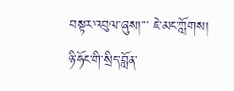བསྟར་འབུལ་ཞུས།་་་ ཇེ་མང་ཀློགས།
ཉི་ཧོང་གི་སྲིད་བློན་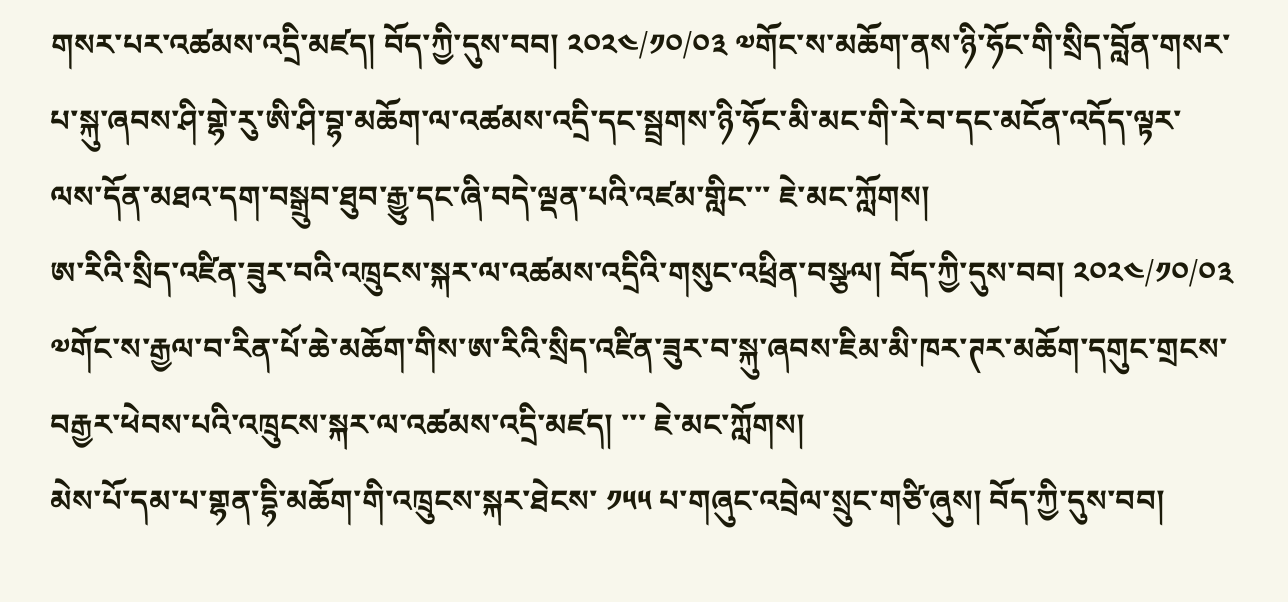གསར་པར་འཚམས་འདྲི་མཛད། བོད་ཀྱི་དུས་བབ། ༢༠༢༤/༡༠/༠༣ ༧གོང་ས་མཆོག་ནས་ཉི་ཧོང་གི་སྲིད་བློན་གསར་པ་སྐུ་ཞབས་ཤི་གྷེ་རུ་ཨི་ཤི་བྷ་མཆོག་ལ་འཚམས་འདྲི་དང་སྦྲགས་ཉི་ཧོང་མི་མང་གི་རེ་བ་དང་མངོན་འདོད་ལྟར་ལས་དོན་མཐའ་དག་བསྒྲུབ་ཐུབ་རྒྱུ་དང་ཞི་བདེ་ལྡན་པའི་འཛམ་གླིང་་་ ཇེ་མང་ཀློགས།
ཨ་རིའི་སྲིད་འཛིན་ཟུར་བའི་འཁྲུངས་སྐར་ལ་འཚམས་འདྲིའི་གསུང་འཕྲིན་བསྩལ། བོད་ཀྱི་དུས་བབ། ༢༠༢༤/༡༠/༠༣ ༧གོང་ས་རྒྱལ་བ་རིན་པོ་ཆེ་མཆོག་གིས་ཨ་རིའི་སྲིད་འཛིན་ཟུར་བ་སྐུ་ཞབས་ཇིམ་མི་ཁར་ཊར་མཆོག་དགུང་གྲངས་བརྒྱར་ཕེབས་པའི་འཁྲུངས་སྐར་ལ་འཚམས་འདྲི་མཛད། ་་་ ཇེ་མང་ཀློགས།
མེས་པོ་དམ་པ་གྷན་དྷི་མཆོག་གི་འཁྲུངས་སྐར་ཐེངས་ ༡༥༥ པ་གཞུང་འབྲེལ་སྲུང་གཙི་ཞུས། བོད་ཀྱི་དུས་བབ།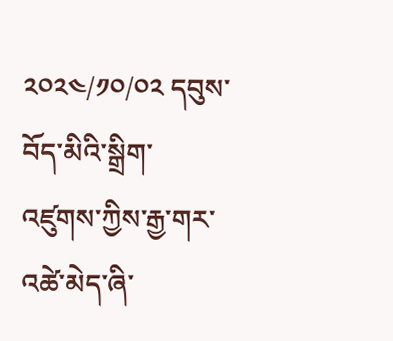༢༠༢༤/༡༠/༠༢ དབུས་བོད་མིའི་སྒྲིག་འཛུགས་ཀྱིས་རྒྱ་གར་འཚེ་མེད་ཞི་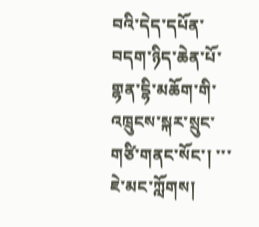བའི་དེད་དཔོན་བདག་ཉིད་ཆེན་པོ་གྷན་དྷི་མཆོག་གི་འཁྲུངས་སྐར་སྲུང་གཙི་གནང་སོང་། ་་་ ཇེ་མང་ཀློགས།